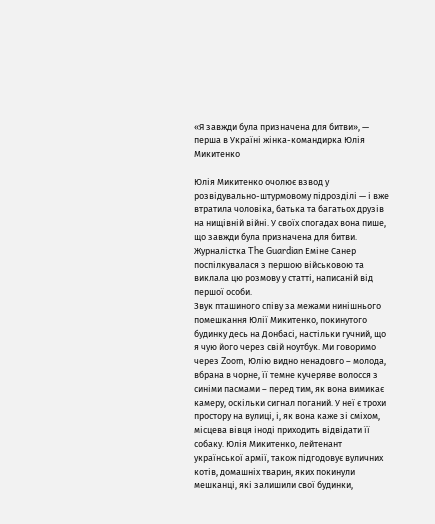«Я завжди була призначена для битви», — перша в Україні жінка-командирка Юлія Микитенко

Юлія Микитенко очолює взвод у розвідувально-штурмовому підрозділі — і вже втратила чоловіка, батька та багатьох друзів на нищівній війні. У своїх спогадах вона пише, що завжди була призначена для битви. Журналістка The Guardian Еміне Санер поспілкувалася з першою військовою та виклала цю розмову у статті, написаній від першої особи.
Звук пташиного співу за межами нинішнього помешкання Юлії Микитенко, покинутого будинку десь на Донбасі, настільки гучний, що я чую його через свій ноутбук. Ми говоримо через Zoom, Юлію видно ненадовго – молода, вбрана в чорне, її темне кучеряве волосся з синіми пасмами – перед тим, як вона вимикає камеру, оскільки сигнал поганий. У неї є трохи простору на вулиці, і, як вона каже зі сміхом, місцева вівця іноді приходить відвідати її собаку. Юлія Микитенко, лейтенант української армії, також підгодовує вуличних котів, домашніх тварин, яких покинули мешканці, які залишили свої будинки,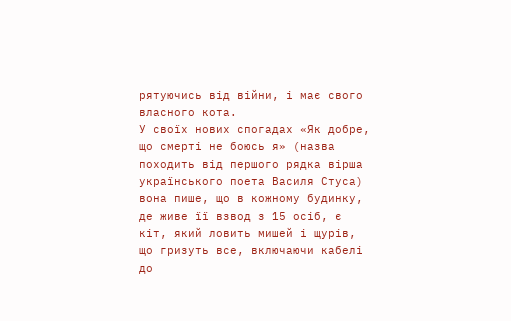рятуючись від війни, і має свого власного кота.
У своїх нових спогадах «Як добре, що смерті не боюсь я» (назва походить від першого рядка вірша українського поета Василя Стуса) вона пише, що в кожному будинку, де живе її взвод з 15 осіб, є кіт, який ловить мишей і щурів, що гризуть все, включаючи кабелі до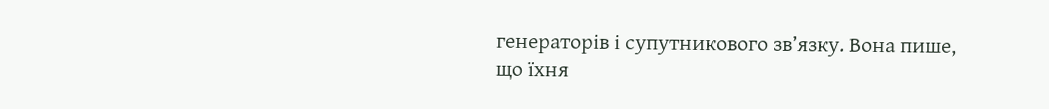генераторів і супутникового зв’язку. Вона пише, що їхня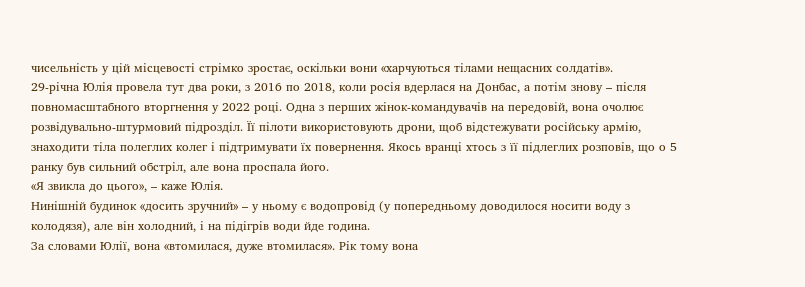чисельність у цій місцевості стрімко зростає, оскільки вони «харчуються тілами нещасних солдатів».
29-річна Юлія провела тут два роки, з 2016 по 2018, коли росія вдерлася на Донбас, а потім знову – після повномасштабного вторгнення у 2022 році. Одна з перших жінок-командувачів на передовій, вона очолює розвідувально-штурмовий підрозділ. Її пілоти використовують дрони, щоб відстежувати російську армію, знаходити тіла полеглих колег і підтримувати їх повернення. Якось вранці хтось з її підлеглих розповів, що о 5 ранку був сильний обстріл, але вона проспала його.
«Я звикла до цього», – каже Юлія.
Нинішній будинок «досить зручний» – у ньому є водопровід (у попередньому доводилося носити воду з колодязя), але він холодний, і на підігрів води йде година.
За словами Юлії, вона «втомилася, дуже втомилася». Рік тому вона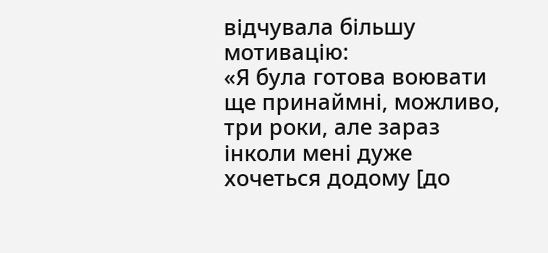відчувала більшу мотивацію:
«Я була готова воювати ще принаймні, можливо, три роки, але зараз інколи мені дуже хочеться додому [до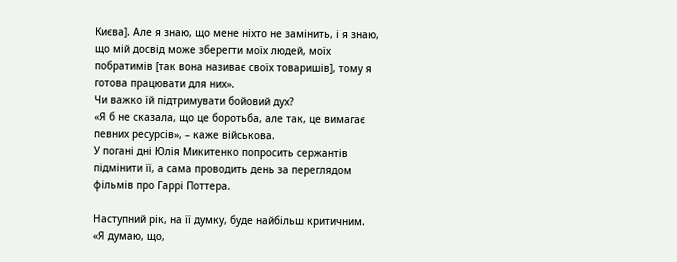Києва]. Але я знаю, що мене ніхто не замінить, і я знаю, що мій досвід може зберегти моїх людей, моїх побратимів [так вона називає своїх товаришів], тому я готова працювати для них».
Чи важко їй підтримувати бойовий дух?
«Я б не сказала, що це боротьба, але так, це вимагає певних ресурсів», – каже військова.
У погані дні Юлія Микитенко попросить сержантів підмінити її, а сама проводить день за переглядом фільмів про Гаррі Поттера.

Наступний рік, на її думку, буде найбільш критичним.
«Я думаю, що,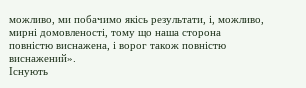можливо, ми побачимо якісь результати, і, можливо, мирні домовленості, тому що наша сторона повністю виснажена, і ворог також повністю виснажений».
Існують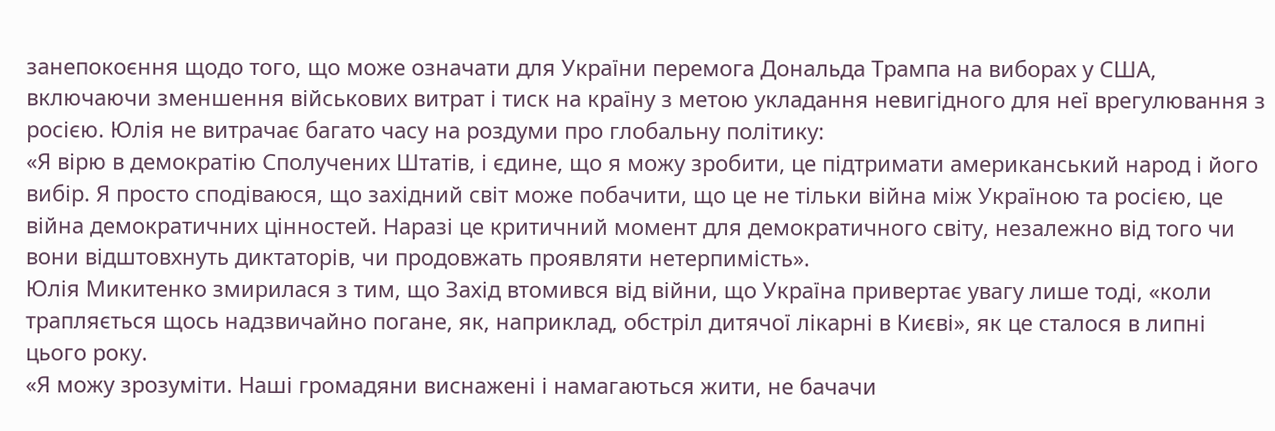занепокоєння щодо того, що може означати для України перемога Дональда Трампа на виборах у США, включаючи зменшення військових витрат і тиск на країну з метою укладання невигідного для неї врегулювання з росією. Юлія не витрачає багато часу на роздуми про глобальну політику:
«Я вірю в демократію Сполучених Штатів, і єдине, що я можу зробити, це підтримати американський народ і його вибір. Я просто сподіваюся, що західний світ може побачити, що це не тільки війна між Україною та росією, це війна демократичних цінностей. Наразі це критичний момент для демократичного світу, незалежно від того чи вони відштовхнуть диктаторів, чи продовжать проявляти нетерпимість».
Юлія Микитенко змирилася з тим, що Захід втомився від війни, що Україна привертає увагу лише тоді, «коли трапляється щось надзвичайно погане, як, наприклад, обстріл дитячої лікарні в Києві», як це сталося в липні цього року.
«Я можу зрозуміти. Наші громадяни виснажені і намагаються жити, не бачачи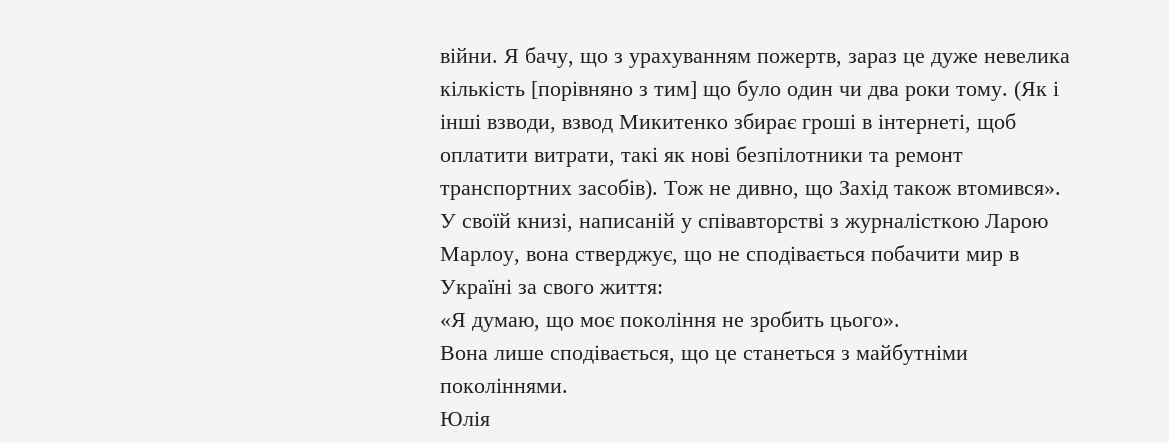війни. Я бачу, що з урахуванням пожертв, зараз це дуже невелика кількість [порівняно з тим] що було один чи два роки тому. (Як і інші взводи, взвод Микитенко збирає гроші в інтернеті, щоб оплатити витрати, такі як нові безпілотники та ремонт транспортних засобів). Тож не дивно, що Захід також втомився».
У своїй книзі, написаній у співавторстві з журналісткою Ларою Марлоу, вона стверджує, що не сподівається побачити мир в Україні за свого життя:
«Я думаю, що моє покоління не зробить цього».
Вона лише сподівається, що це станеться з майбутніми поколіннями.
Юлія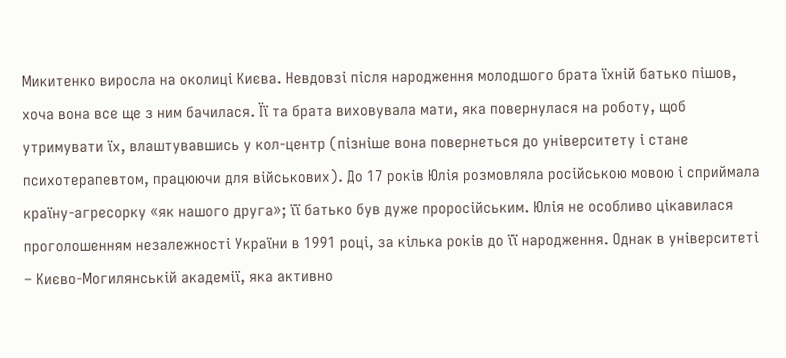Микитенко виросла на околиці Києва. Невдовзі після народження молодшого брата їхній батько пішов, хоча вона все ще з ним бачилася. Її та брата виховувала мати, яка повернулася на роботу, щоб утримувати їх, влаштувавшись у кол-центр (пізніше вона повернеться до університету і стане психотерапевтом, працюючи для військових). До 17 років Юлія розмовляла російською мовою і сприймала країну-агресорку «як нашого друга»; її батько був дуже проросійським. Юлія не особливо цікавилася проголошенням незалежності України в 1991 році, за кілька років до її народження. Однак в університеті – Києво-Могилянській академії, яка активно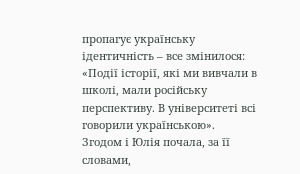пропагує українську ідентичність – все змінилося:
«Події історії, які ми вивчали в школі, мали російську перспективу. В університеті всі говорили українською».
Згодом і Юлія почала, за її словами,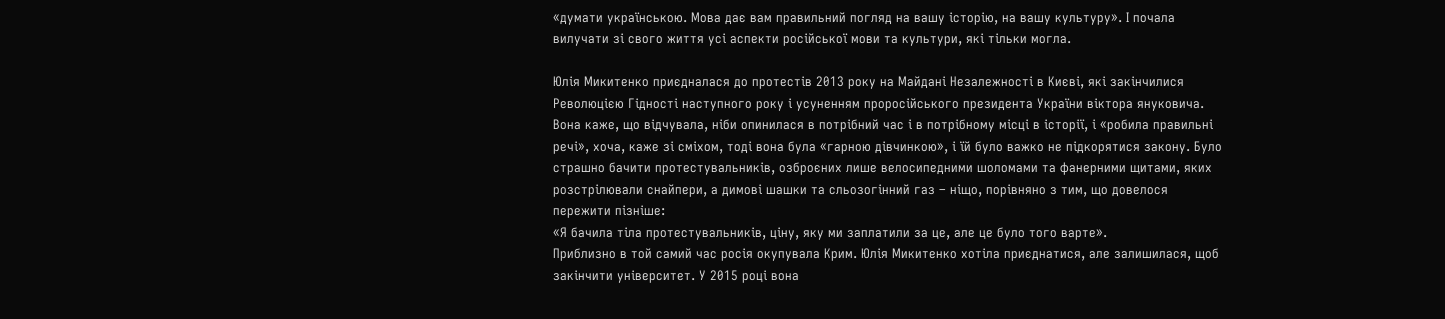«думати українською. Мова дає вам правильний погляд на вашу історію, на вашу культуру». І почала вилучати зі свого життя усі аспекти російської мови та культури, які тільки могла.

Юлія Микитенко приєдналася до протестів 2013 року на Майдані Незалежності в Києві, які закінчилися Революцією Гідності наступного року і усуненням проросійського президента України віктора януковича. Вона каже, що відчувала, ніби опинилася в потрібний час і в потрібному місці в історії, і «робила правильні речі», хоча, каже зі сміхом, тоді вона була «гарною дівчинкою», і їй було важко не підкорятися закону. Було страшно бачити протестувальників, озброєних лише велосипедними шоломами та фанерними щитами, яких розстрілювали снайпери, а димові шашки та сльозогінний газ – ніщо, порівняно з тим, що довелося пережити пізніше:
«Я бачила тіла протестувальників, ціну, яку ми заплатили за це, але це було того варте».
Приблизно в той самий час росія окупувала Крим. Юлія Микитенко хотіла приєднатися, але залишилася, щоб закінчити університет. У 2015 році вона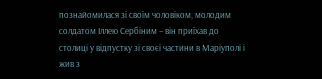познайомилася зі своїм чоловіком, молодим солдатом Іллею Сербіним – він приїхав до столиці у відпустку зі своєї частини в Маріуполі і жив з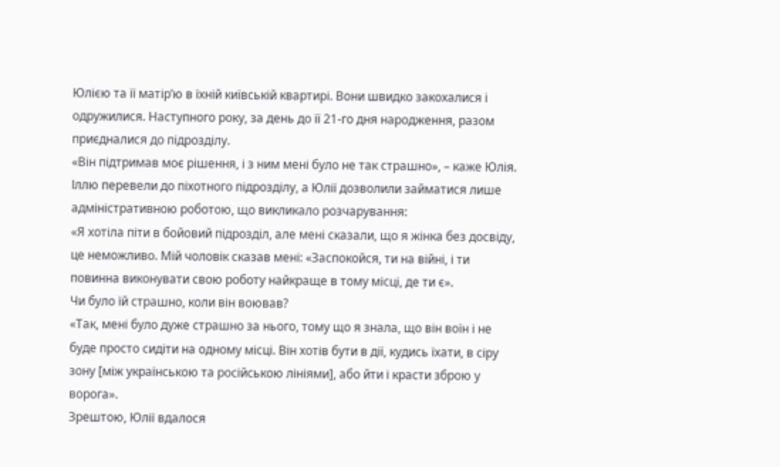Юлією та її матір’ю в їхній київській квартирі. Вони швидко закохалися і одружилися. Наступного року, за день до її 21-го дня народження, разом приєдналися до підрозділу.
«Він підтримав моє рішення, і з ним мені було не так страшно», – каже Юлія.
Іллю перевели до піхотного підрозділу, а Юлії дозволили займатися лише адміністративною роботою, що викликало розчарування:
«Я хотіла піти в бойовий підрозділ, але мені сказали, що я жінка без досвіду, це неможливо. Мій чоловік сказав мені: «Заспокойся, ти на війні, і ти повинна виконувати свою роботу найкраще в тому місці, де ти є».
Чи було їй страшно, коли він воював?
«Так, мені було дуже страшно за нього, тому що я знала, що він воїн і не буде просто сидіти на одному місці. Він хотів бути в дії, кудись їхати, в сіру зону [між українською та російською лініями], або йти і красти зброю у ворога».
Зрештою, Юлії вдалося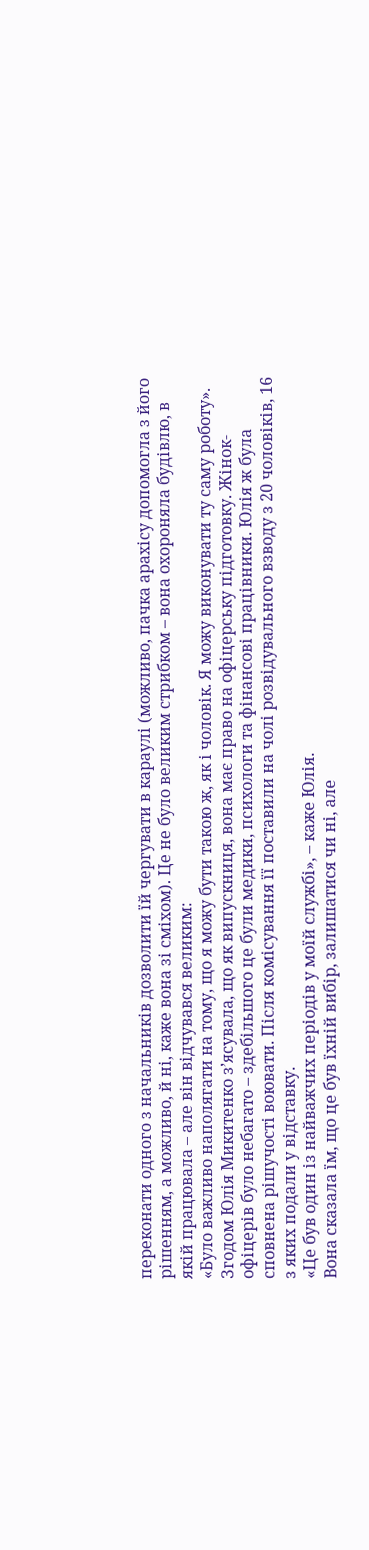переконати одного з начальників дозволити їй чергувати в караулі (можливо, пачка арахісу допомогла з його рішенням, а можливо, й ні, каже вона зі сміхом). Це не було великим стрибком – вона охороняла будівлю, в якій працювала – але він відчувався великим:
«Було важливо наполягати на тому, що я можу бути такою ж, як і чоловік. Я можу виконувати ту саму роботу».
Згодом Юлія Микитенко з’ясувала, що як випускниця, вона має право на офіцерську підготовку. Жінок-офіцерів було небагато – здебільшого це були медики, психологи та фінансові працівники. Юлія ж була сповнена рішучості воювати. Після комісування її поставили на чолі розвідувального взводу з 20 чоловіків, 16 з яких подали у відставку.
«Це був один із найважчих періодів у моїй службі», – каже Юлія.
Вона сказала їм, що це був їхній вибір, залишатися чи ні, але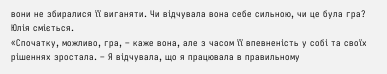вони не збиралися її виганяти. Чи відчувала вона себе сильною, чи це була гра? Юлія сміється.
«Спочатку, можливо, гра, – каже вона, але з часом її впевненість у собі та своїх рішеннях зростала. – Я відчувала, що я працювала в правильному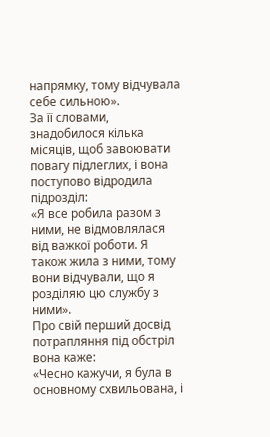напрямку, тому відчувала себе сильною».
За її словами, знадобилося кілька місяців, щоб завоювати повагу підлеглих, і вона поступово відродила підрозділ:
«Я все робила разом з ними, не відмовлялася від важкої роботи. Я також жила з ними, тому вони відчували, що я розділяю цю службу з ними».
Про свій перший досвід потрапляння під обстріл вона каже:
«Чесно кажучи, я була в основному схвильована, і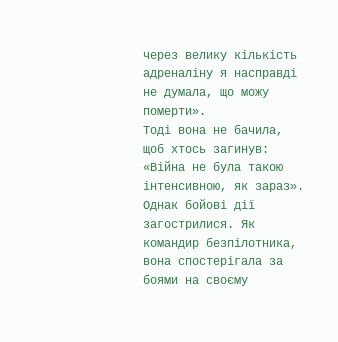через велику кількість адреналіну я насправді не думала, що можу померти».
Тоді вона не бачила, щоб хтось загинув:
«Війна не була такою інтенсивною, як зараз».
Однак бойові дії загострилися. Як командир безпілотника, вона спостерігала за боями на своєму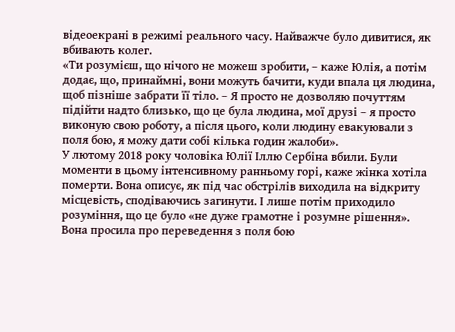відеоекрані в режимі реального часу. Найважче було дивитися, як вбивають колег.
«Ти розумієш, що нічого не можеш зробити, – каже Юлія, а потім додає, що, принаймні, вони можуть бачити, куди впала ця людина, щоб пізніше забрати її тіло. – Я просто не дозволяю почуттям підійти надто близько, що це була людина, мої друзі – я просто виконую свою роботу, а після цього, коли людину евакуювали з поля бою, я можу дати собі кілька годин жалоби».
У лютому 2018 року чоловіка Юлії Іллю Сербіна вбили. Були моменти в цьому інтенсивному ранньому горі, каже жінка хотіла померти. Вона описує, як під час обстрілів виходила на відкриту місцевість, сподіваючись загинути. І лише потім приходило розуміння, що це було «не дуже грамотне і розумне рішення».
Вона просила про переведення з поля бою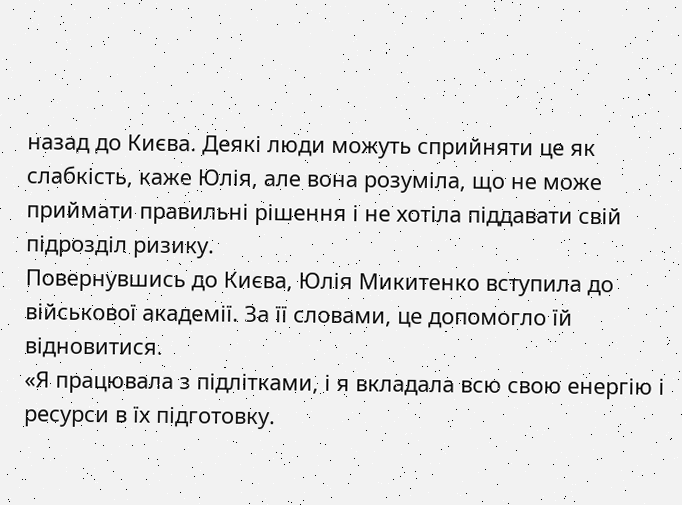назад до Києва. Деякі люди можуть сприйняти це як слабкість, каже Юлія, але вона розуміла, що не може приймати правильні рішення і не хотіла піддавати свій підрозділ ризику.
Повернувшись до Києва, Юлія Микитенко вступила до військової академії. За її словами, це допомогло їй відновитися.
«Я працювала з підлітками, і я вкладала всю свою енергію і ресурси в їх підготовку.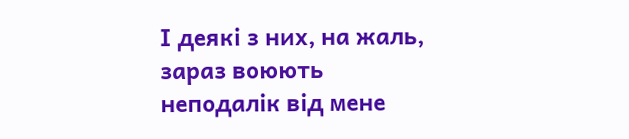І деякі з них, на жаль, зараз воюють неподалік від мене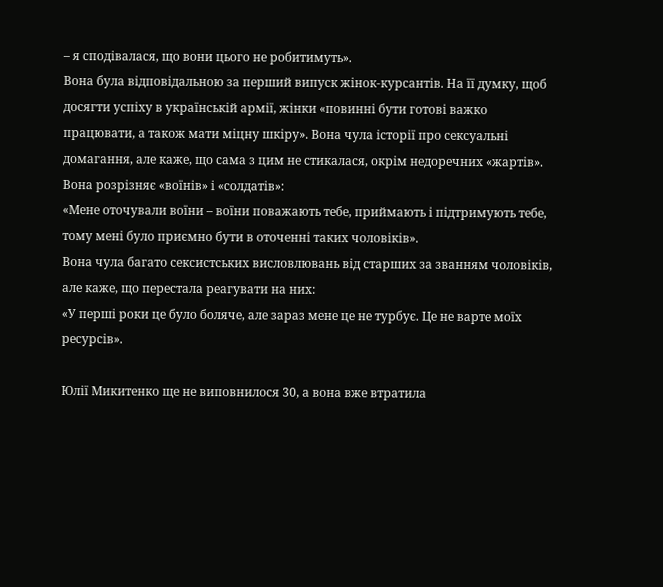– я сподівалася, що вони цього не робитимуть».
Вона була відповідальною за перший випуск жінок-курсантів. На її думку, щоб досягти успіху в українській армії, жінки «повинні бути готові важко працювати, а також мати міцну шкіру». Вона чула історії про сексуальні домагання, але каже, що сама з цим не стикалася, окрім недоречних «жартів». Вона розрізняє «воїнів» і «солдатів»:
«Мене оточували воїни – воїни поважають тебе, приймають і підтримують тебе, тому мені було приємно бути в оточенні таких чоловіків».
Вона чула багато сексистських висловлювань від старших за званням чоловіків, але каже, що перестала реагувати на них:
«У перші роки це було боляче, але зараз мене це не турбує. Це не варте моїх ресурсів».

Юлії Микитенко ще не виповнилося 30, а вона вже втратила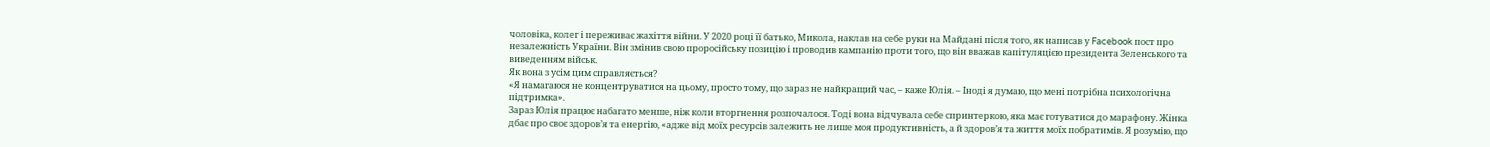чоловіка, колег і переживає жахіття війни. У 2020 році її батько, Микола, наклав на себе руки на Майдані після того, як написав у Facebook пост про незалежність України. Він змінив свою проросійську позицію і проводив кампанію проти того, що він вважав капітуляцією президента Зеленського та виведенням військ.
Як вона з усім цим справляється?
«Я намагаюся не концентруватися на цьому, просто тому, що зараз не найкращий час, – каже Юлія. – Іноді я думаю, що мені потрібна психологічна підтримка».
Зараз Юлія працює набагато менше, ніж коли вторгнення розпочалося. Тоді вона відчувала себе спринтеркою, яка має готуватися до марафону. Жінка дбає про своє здоров’я та енергію, «адже від моїх ресурсів залежить не лише моя продуктивність, а й здоров’я та життя моїх побратимів. Я розумію, що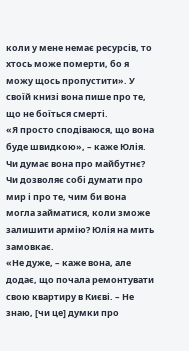коли у мене немає ресурсів, то хтось може померти, бо я можу щось пропустити». У своїй книзі вона пише про те, що не боїться смерті.
«Я просто сподіваюся, що вона буде швидкою», – каже Юлія.
Чи думає вона про майбутнє? Чи дозволяє собі думати про мир і про те, чим би вона могла займатися, коли зможе залишити армію? Юлія на мить замовкає.
«Не дуже, – каже вона, але додає, що почала ремонтувати свою квартиру в Києві. – Не знаю, [чи це] думки про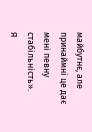майбутнє, але принаймні це дає мені певну стабільність».
Я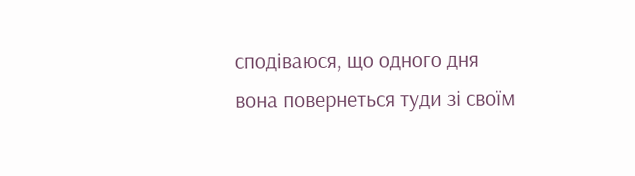сподіваюся, що одного дня вона повернеться туди зі своїм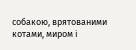собакою, врятованими котами, миром і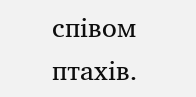співом птахів.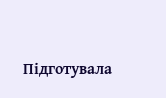Підготувала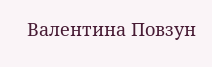Валентина Повзун